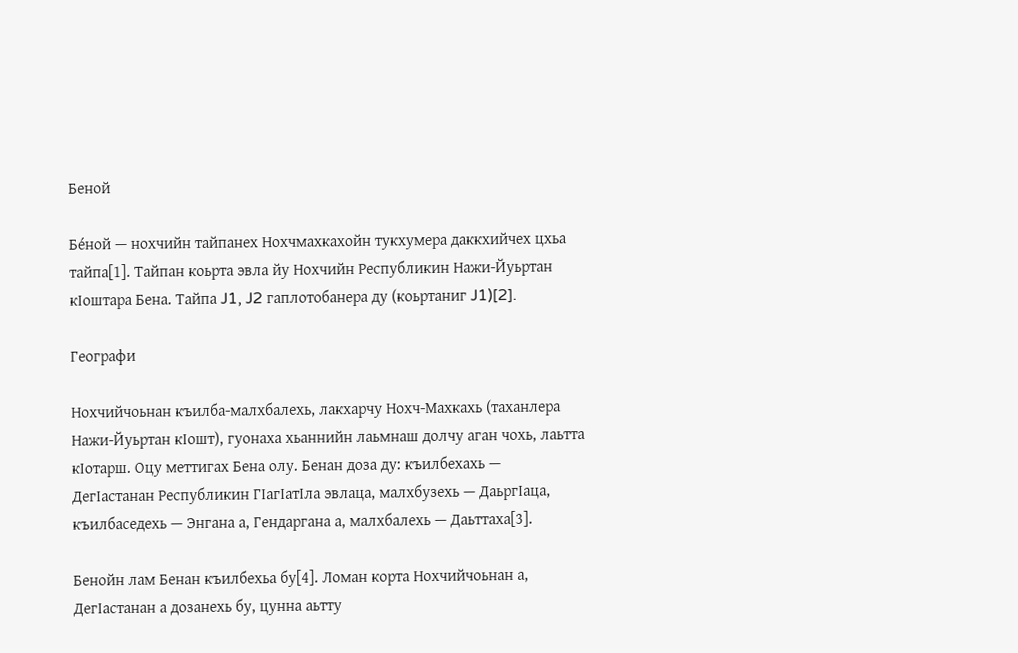Беной

Бе́ной — нохчийн тайпанех Нохчмахкахойн тукхумера даккхийчех цхьа тайпа[1]. Тайпан коьрта эвла йу Нохчийн Республикин Нажи-Йуьртан кӀоштара Бена. Тайпа J1, J2 гаплотобанера ду (коьртаниг J1)[2].

Географи

Нохчийчоьнан къилба-малхбалехь, лакхарчу Нохч-Махкахь (таханлера Нажи-Йуьртан кӀошт), гуонаха хьаннийн лаьмнаш долчу аган чохь, лаьтта кIотарш. Оцу меттигах Бена олу. Бенан доза ду: къилбехахь — ДегӀастанан Республикин ГӀагӀатӀла эвлаца, малхбузехь — ДаьргӀаца, къилбаседехь — Энгана а, Гендаргана а, малхбалехь — Даьттаха[3].

Бенойн лам Бенан къилбехьа бу[4]. Ломан корта Нохчийчоьнан а, ДегӀастанан а дозанехь бу, цунна аьтту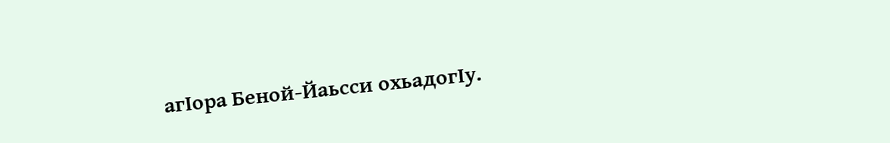агӀора Беной-Йаьсси охьадогӀу.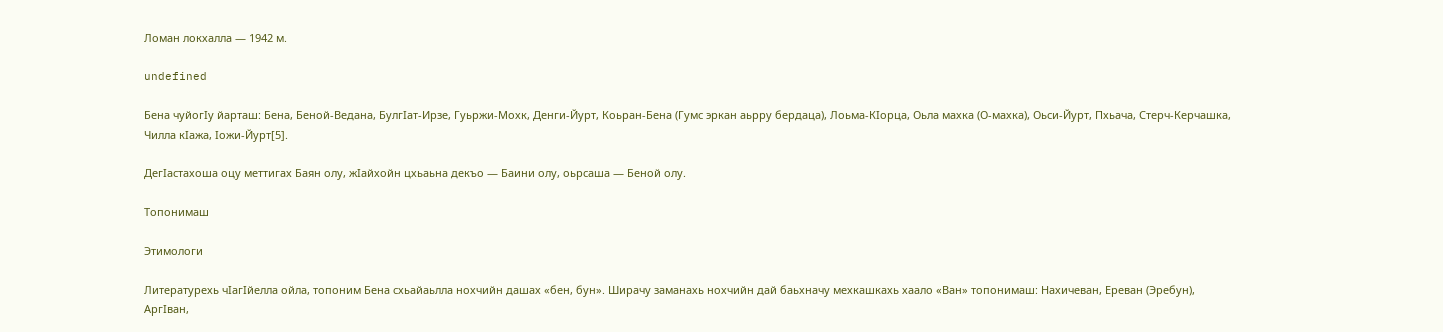Ломан локхалла — 1942 м.

undefined

Бена чуйогӀу йарташ: Бена, Беной-Ведана, БулгӀат-Ирзе, Гуьржи-Мохк, Денги-Йурт, Коьран-Бена (Гумс эркан аьрру бердаца), Лоьма-КӀорца, Оьла махка (О-махка), Оьси-Йурт, Пхьача, Стерч-Керчашка, Чилла кӀажа, Ӏожи-Йурт[5].

ДегӀастахоша оцу меттигах Баян олу, жӀайхойн цхьаьна декъо — Баини олу, оьрсаша — Беной олу.

Топонимаш

Этимологи

Литературехь чӀагӀйелла ойла, топоним Бена схьайаьлла нохчийн дашах «бен, бун». Ширачу заманахь нохчийн дай баьхначу мехкашкахь хаало «Ван» топонимаш: Нахичеван, Ереван (Эребун), АргӀван,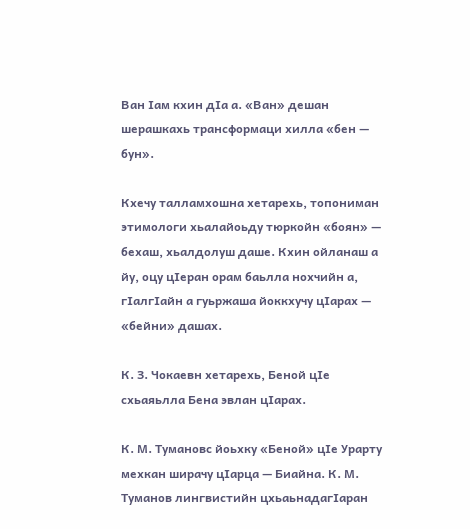Ван Ӏам кхин дӀа а. «Ван» дешан шерашкахь трансформаци хилла «бен — бун».

Кхечу талламхошна хетарехь, топониман этимологи хьалайоьду тюркойн «боян» — бехаш, хьалдолуш даше. Кхин ойланаш а йу, оцу цӀеран орам баьлла нохчийн а, гӀалгӀайн а гуьржаша йоккхучу цӀарах — «бейни» дашах.

К. З. Чокаевн хетарехь, Беной цӀе схьаяьлла Бена эвлан цӀарах.

К. М. Тумановс йоьхку «Беной» цӀе Урарту мехкан ширачу цӀарца — Биайна. К. М. Туманов лингвистийн цхьаьнадагӀаран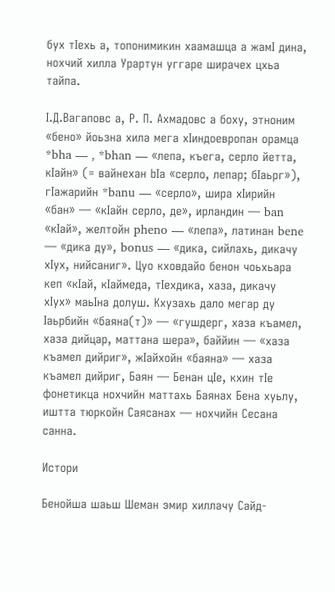бух тӀехь а, топонимикин хаамашца а жамӀ дина, нохчий хилла Урартун уггаре ширачех цхьа тайпа.

Ӏ.Д.Вагаповс а, Р. П. Ахмадовс а боху, этноним «бено» йоьзна хила мега хӀиндоевропан орамца *bha — , *bhan — «лепа, къега, серло йетта, кӀайн» (= вайнехан bӀa «серло, лепар; бӀаьрг»), гӀажарийн *banu — «серло», шира хӀирийн «бан» — «кӀайн серло, де», ирландин — ban «кӀай», желтойн pheno — «лепа», латинан bene — «дика ду», bonus — «дика, сийлахь, дикачу хӀух, нийсаниг». Цуо кховдайо бенон чоьхьара кеп «кӀай, кӀаймеда, тӀехдика, хаза, дикачу хӀух» маьӀна долуш. Кхузахь дало мегар ду Ӏаьрбийн «баяна(т)» — «гушдерг, хаза къамел, хаза дийцар, маттана шера», баййин — «хаза къамел дийриг», жӀайхойн «баяна» — хаза къамел дийриг, Баян — Бенан цӀе, кхин тӀе фонетикца нохчийн маттахь Баянах Бена хуьлу, иштта тюркойн Саясанах — нохчийн Сесана санна.

Истори

Бенойша шаьш Шеман эмир хиллачу Сайд-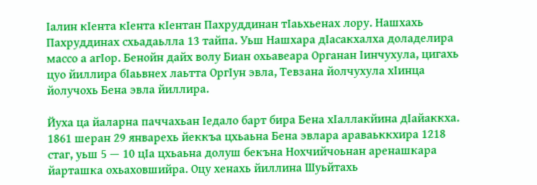Ӏалин кӀента кӀента кӀентан Пахруддинан тӀаьхьенах лору. Нашхахь Пахруддинах схьадаьлла 13 тайпа. Уьш Нашхара дӀасакхалха доладелира массо а агӀор. Бенойн дайх волу Биан охьавеара Органан Ӏинчухула, цигахь цуо йиллира бӀаьвнех лаьтта ОргӀун эвла, Тевзана йолчухула хӀинца йолучохь Бена эвла йиллира.

Йуха ца йаларна паччахьан Ӏедало барт бира Бена хӀаллакйина дӀайаккха. 1861 шеран 29 январехь йеккъа цхьаьна Бена эвлара араваьккхира 1218 стаг, уьш 5 — 10 цӀа цхьаьна долуш бекъна Нохчийчоьнан аренашкара йарташка охьаховшийра. Оцу хенахь йиллина Шуьйтахь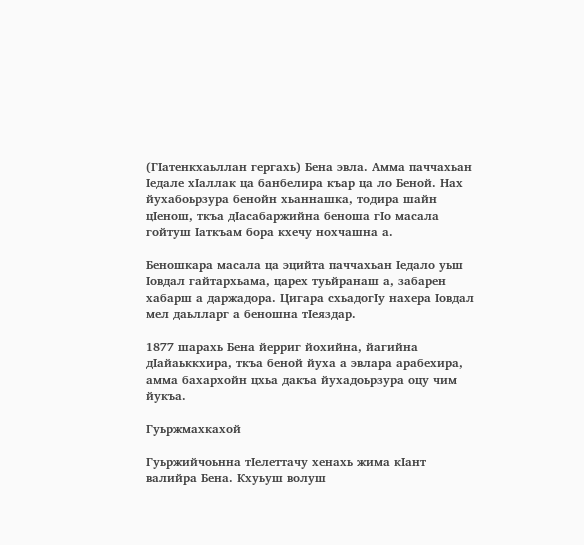(ГӀатенкхаьллан гергахь) Бена эвла. Амма паччахьан Ӏедале хӀаллак ца банбелира къар ца ло Беной. Нах йухабоьрзура бенойн хьаннашка, тодира шайн цӀенош, ткъа дӀасабаржийна беноша гӀо масала гойтуш Ӏаткъам бора кхечу нохчашна а.

Беношкара масала ца эцийта паччахьан Ӏедало уьш Ӏовдал гайтархьама, царех туьйранаш а, забарен хабарш а даржадора. Цигара схьадогӀу нахера Ӏовдал мел даьлларг а беношна тӀеяздар.

1877 шарахь Бена йерриг йохийна, йагийна дӀайаьккхира, ткъа беной йуха а эвлара арабехира, амма бахархойн цхьа дакъа йухадоьрзура оцу чим йукъа.

Гуьржмахкахой

Гуьржийчоьнна тӀелеттачу хенахь жима кӀант валийра Бена. Кхуьуш волуш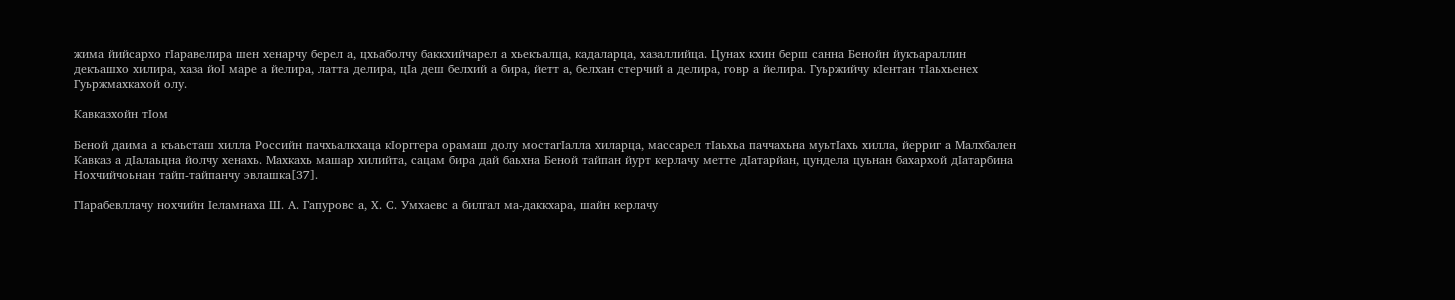жима йийсархо гӀаравелира шен хенарчу берел а, цхьаболчу баккхийчарел а хьекъалца, кадаларца, хазаллийца. Цунах кхин берш санна Бенойн йукъараллин декъашхо хилира, хаза йоӀ маре а йелира, латта делира, цӀа деш белхий а бира, йетт а, белхан стерчий а делира, говр а йелира. Гуьржийчу кӀентан тӀаьхьенех Гуьржмахкахой олу.

Кавказхойн тӀом

Беной даима а къаьсташ хилла Российн пачхьалкхаца кӀорггера орамаш долу мостагӀалла хиларца, массарел тӀаьхьа паччахьна муьтӀахь хилла, йерриг а Малхбален Кавказ а дӀалаьцна йолчу хенахь. Махкахь машар хилийта, сацам бира дай баьхна Беной тайпан йурт керлачу метте дӀатарйан, цундела цуьнан бахархой дӀатарбина Нохчийчоьнан тайп-тайпанчу эвлашка[37].

ГӀарабевллачу нохчийн Ӏеламнаха Ш. А. Гапуровс а, Х. С. Умхаевс а билгал ма-даккхара, шайн керлачу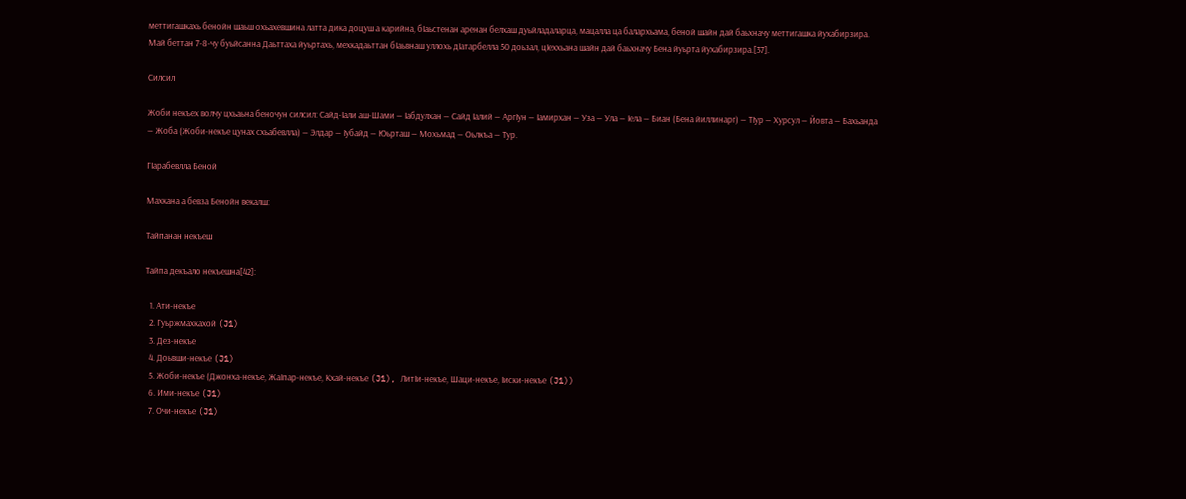меттигашкахь бенойн шаьш охьахевшина латта дика доцуш а карийна, бӀаьстенан аренан белхаш дуьйладаларца, мацалла ца балархьама, беной шайн дай баьхначу меттигашка йухабирзира. Май беттан 7-8-чу буьйсанна Даьттаха йуьртахь, мехкадаьттан бӀаьвнаш уллохь дӀатарбелла 50 доьзал, цӀеххьана шайн дай баьхначу Бена йуьрта йухабирзира.[37].

Силсил

Жоби некъех волчу цхьаьна беночун силсил: Сайд-Ӏали аш-Шами — Ӏабдулхан — Сайд Ӏалий — АргӀун — Ӏамирхан — Уза — Ула — Ӏела — Биан (Бена йиллинарг) — ТӀур — Хурсул — Йовта — Бахьанда — Жоба (Жоби-некъе цунах схьабевлла) — Элдар — Ӏубайд — Юьрташ — Мохьмад — Оьлкъа — Тур.

ГӀарабевлла Беной

Махкана а бевза Бенойн векалш:

Тайпанан некъеш

Тайпа декъало некъешна[42]:

  1. Ати-некъе
  2. Гуьржмахкахой (J1)
  3. Дез-некъе
  4. Доьвши-некъе (J1)
  5. Жоби-некъе (Джонха-некъе, ЖаӀпар-некъе, Кхай-некъе (J1), ЛитӀи-некъе, Шаци-некъе, Ӏиски-некъе (J1))
  6. Ими-некъе (J1)
  7. Очи-некъе (J1)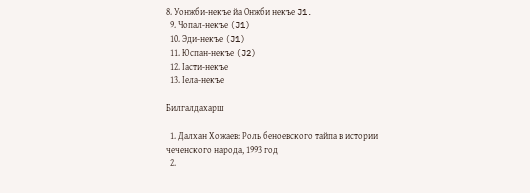8. Уонжби-некъе йа Онжби некъе J1.
  9. Чопал-некъе (J1)
  10. Эди-некъе (J1)
  11. Юспан-некъе (J2)
  12. Ӏасти-некъе
  13. Ӏела-некъе

Билгалдахарш

  1. Далхан Хожаев: Роль беноевского тайпа в истории чеченского народа, 1993 год
  2.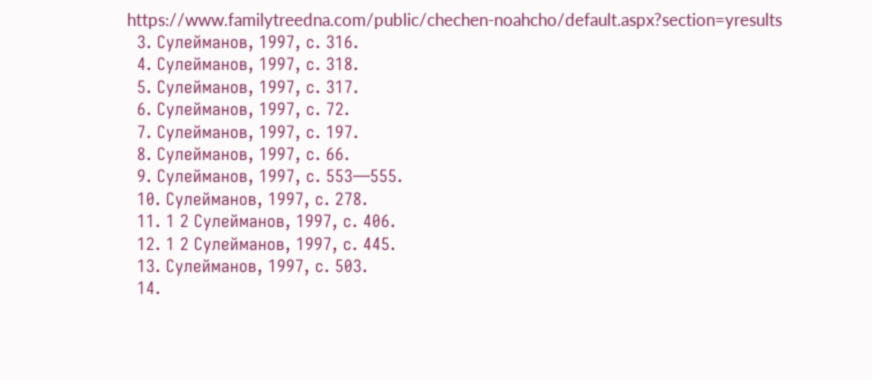https://www.familytreedna.com/public/chechen-noahcho/default.aspx?section=yresults
  3. Сулейманов, 1997, с. 316.
  4. Сулейманов, 1997, с. 318.
  5. Сулейманов, 1997, с. 317.
  6. Сулейманов, 1997, с. 72.
  7. Сулейманов, 1997, с. 197.
  8. Сулейманов, 1997, с. 66.
  9. Сулейманов, 1997, с. 553—555.
  10. Сулейманов, 1997, с. 278.
  11. 1 2 Сулейманов, 1997, с. 406.
  12. 1 2 Сулейманов, 1997, с. 445.
  13. Сулейманов, 1997, с. 503.
  14.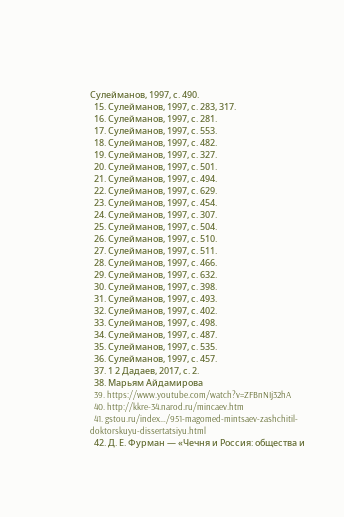Сулейманов, 1997, с. 490.
  15. Сулейманов, 1997, с. 283, 317.
  16. Сулейманов, 1997, с. 281.
  17. Сулейманов, 1997, с. 553.
  18. Сулейманов, 1997, с. 482.
  19. Сулейманов, 1997, с. 327.
  20. Сулейманов, 1997, с. 501.
  21. Сулейманов, 1997, с. 494.
  22. Сулейманов, 1997, с. 629.
  23. Сулейманов, 1997, с. 454.
  24. Сулейманов, 1997, с. 307.
  25. Сулейманов, 1997, с. 504.
  26. Сулейманов, 1997, с. 510.
  27. Сулейманов, 1997, с. 511.
  28. Сулейманов, 1997, с. 466.
  29. Сулейманов, 1997, с. 632.
  30. Сулейманов, 1997, с. 398.
  31. Сулейманов, 1997, с. 493.
  32. Сулейманов, 1997, с. 402.
  33. Сулейманов, 1997, с. 498.
  34. Сулейманов, 1997, с. 487.
  35. Сулейманов, 1997, с. 535.
  36. Сулейманов, 1997, с. 457.
  37. 1 2 Дадаев, 2017, с. 2.
  38. Марьям Айдамирова
  39. https://www.youtube.com/watch?v=ZFBnNIj32hA
  40. http://kkre-34.narod.ru/mincaev.htm
  41. gstou.ru/index…/951-magomed-mintsaev-zashchitil-doktorskuyu-dissertatsiyu.html
  42. Д. Е. Фурман — «Чечня и Россия: общества и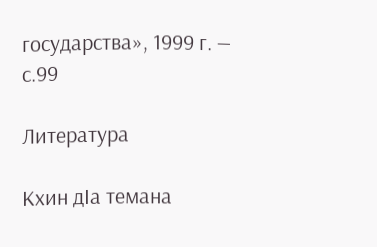государства», 1999 г. — с.99

Литература

Кхин дӀа темана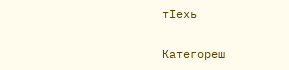тӀехь

Категореш